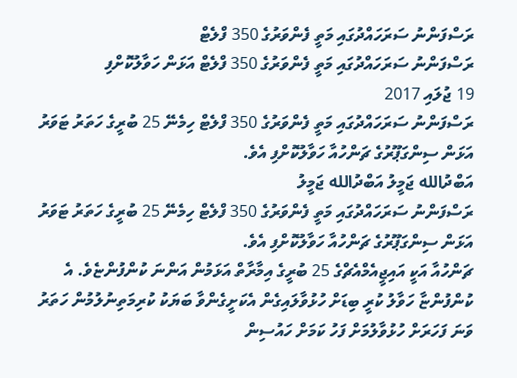ރަސްފަންނު ސަރަހައްދުގައި މަތީ ފެންވަރުގެ 350 ފްލެޓް
ރަސްފަންނު ސަރަހައްދުގައި މަތީ ފެންވަރުގެ 350 ފްލެޓް އަޅަން ހަވާލުކޮށްފި
19 ޖުލައި 2017
ރަސްފަންނު ސަރަހައްދުގައި މަތީ ފެންވަރުގެ 350 ފްލެޓް ހިމެނޭ 25 ބުރީގެ ހަތަރު ޓަވަރު އަޅަން ސިންގަޕޫރުގެ ޗަންހުއާ ހަވާލުކޮށްފި އެވެ.
އަބްދުالله ޖަމީލު އަބްދުالله ޖަމީލު
ރަސްފަންނު ސަރަހައްދުގައި މަތީ ފެންވަރުގެ 350 ފްލެޓް ހިމެނޭ 25 ބުރީގެ ހަތަރު ޓަވަރު އަޅަން ސިންގަޕޫރުގެ ޗަންހުއާ ހަވާލުކޮށްފި އެވެ.
ޗަންހުއާ އަކީ އައިޖީއެމްއެޗްގެ 25 ބުރީގެ އިމާރާތް އަޅަމުން އަންނަ ކުންފުންޏެވެ. އެ ކުންފުންޏާ ހަވާލު ކުރީ ބިޑަށް ހުޅުވާލައިގެން އެކަށީގެންވާ ބަޔަކު ކުރިމަތިނުލުމުން ހަތަރު ވަނަ ފަހަރަށް ހުޅުވާލުމަށް ފަހު ކަމަށް ހައުސިން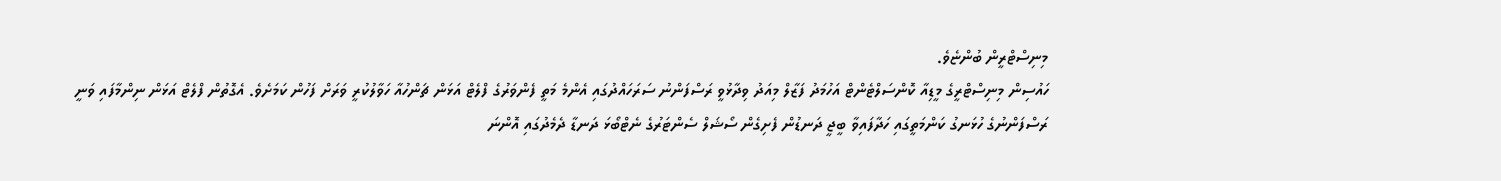މިނިސްޓްރީން ބުންޏެވެ.
ހައުސިން މިނިސްޓްރީގެ މީޑިއާ ކޮންސަލްޓެންޓް އަހުމަދު ފަޒާލް މިއަދު ވިދާޅުވީ ރަސްފަންނު ސަރަހައްދުގައި އެންމެ މަތީ ފެންވަރުގެ ފްލެޓް އަޅަން ޗަންހުއާ ހަވާލުކުރީ ވަރަށް ފަހުން ކަމަށެވެ. އެގޮތުން ފްލެޓް އަޅަން ނިންމާފައި ވަނީ ރަސްފަންނުގެ ހުޅަނގު ކަންމަތީގައި ހަދާފައިވާ ބީޖީ ދަނޑުން ފެށިގެން ސޯޝަލް ސެންޓަރުގެ ނެޓްބޯޅަ ދަނޑާ ދެމެދުގައި އޮންނަ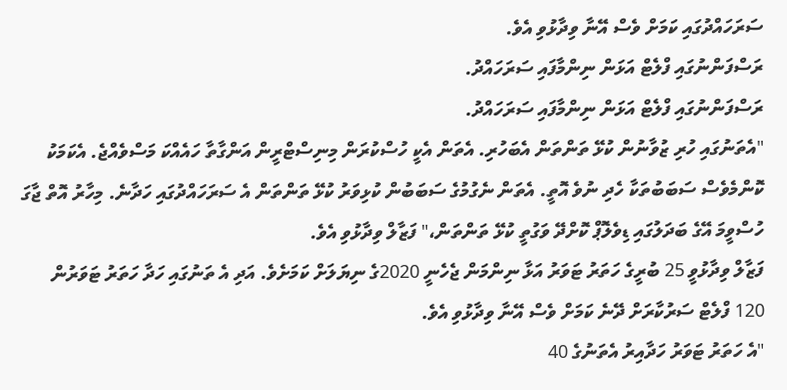ސަރަހައްދުގައި ކަމަށް ވެސް އޭނާ ވިދާޅުވި އެވެ.
ރަސްފަންނުގައި ފްލެޓް އަޅަން ނިންމާފައި ސަރަހައްދު.
ރަސްފަންނުގައި ފްލެޓް އަޅަން ނިންމާފައި ސަރަހައްދު.
"އެތަނުގައި ހުރި ޒުވާނުން ކުޅޭ ތަންތަން އެބަހުރި. އެތަން އެކީ ހުސްކުރަން މިނިސްޓްރީން އަންގާތާ ހައެއްކަ މަސްވެއްޖެ. އެކަމަކު ކޮންމެވެސް ސަބަބުތަކާ ހެދި ނުވެ އޮތީ. އެތަން ނެގުމުގެ ސަބަބުން ކުޅިވަރު ކުޅޭ ތަންތަން އެ ސަރަހައްދުގައި ހަދާނެ. މިހާރު އޮތް ޖާގަ ހުސްވީމަ އޭގެ ބަދަލުގައި ޑިވެލޮޕް ކޮށްދޭ ވަގުތީ ކުޅޭ ތަންތަން،" ފަޒާލް ވިދާޅުވި އެވެ.
ފަޒާލް ވިދާޅުވީ 25 ބުރީގެ ހަތަރު ޓަވަރު އަޅާ ނިންމަން ޖެހެނީ 2020ގެ ނިޔަލަށް ކަމަށެވެ. އަދި އެ ތަނުގައި ހަދާ ހަތަރު ޓަވަރުން 120 ފްލެޓް ސަރުކާރަށް ދޭނެ ކަމަށް ވެސް އޭނާ ވިދާޅުވި އެވެ.
"އެ ހަތަރު ޓަވަރު ހަދާއިރު އެތަނުގެ 40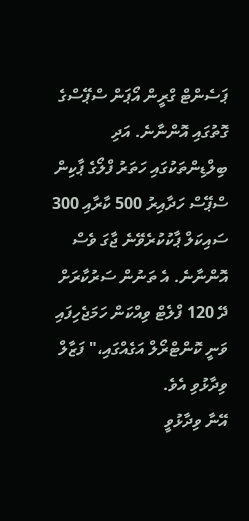ޕަސެންޓް ގްރީން އޯޕަން ސްޕޭސްގެ ގޮތުގައި އޮންނާނެ. އަދި ބިލްޑިންތަކުގައި ހަތަރު ފްލޯގެ ޕާކިން ސްޕޭސް ހަދާއިރު 500 ކާރާއި 300 ސައިކަލް ޕާކުކުރެވޭނެ ޖާގަ ވެސް އޮންނާނެ. އެ ތަނުން ސަރުކާރަށް ދޭ 120 ފްލެޓް ވިއްކަން ހަމަޖެހިފައި ވަނީ ކޮންޓްރޯލް އަގެއްގައި،" ފަޒާލް ވިދާޅުވި އެވެ.
އޭނާ ވިދާޅުވީ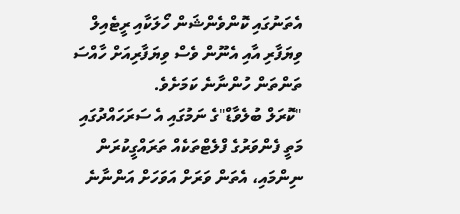އެތަނުގައި ކޮންވެންޝަން ހޯލަކާއި ރީޓެއިލް ވިޔަފާރި އާއި އެނޫން ވެސް ވިޔަފާރިއަށް ހާއްސަ ތަންތަން ހުންނާނެ ކަމަށެވެ.
"ކޮރަލް ބުލެވާޑް"ގެ ނަމުގައި އެ ސަރަހައްދުގައި މަތީ ފެންވަރުގެ ފްލެޓްތަކެއް ތަރައްގީކުރަން ނިންމައި، އެތަން ވަރަށް އަވަހަށް އަންނާނެ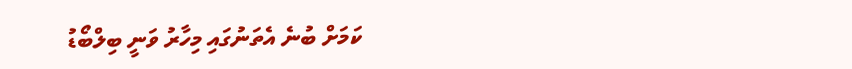ކަމަށް ބުނެ އެތަނުގައި މިހާރު ވަނީ ބިލްބޯޑު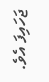ޖަހައިފަ އެވެ.